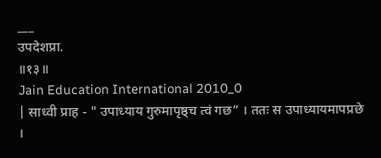___
उपदेशप्रा.
॥१३॥
Jain Education International 2010_0
| साध्वी प्राह - " उपाध्याय गुरुमापृष्ठ्च त्वं गछ” । ततः स उपाध्यायमापप्रछे ।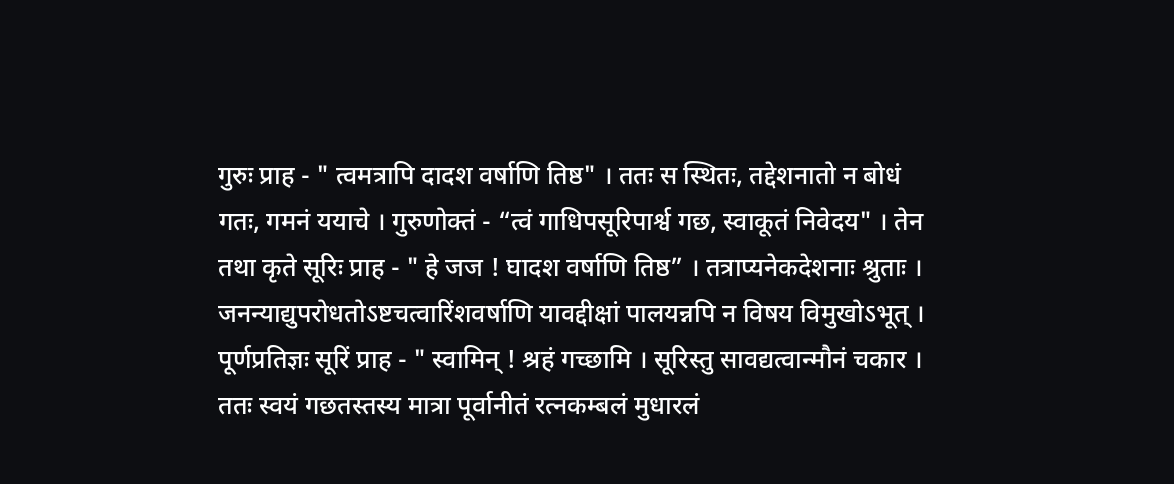गुरुः प्राह - " त्वमत्रापि दादश वर्षाणि तिष्ठ" । ततः स स्थितः, तद्देशनातो न बोधं गतः, गमनं ययाचे । गुरुणोक्तं - “त्वं गाधिपसूरिपार्श्व गछ, स्वाकूतं निवेदय" । तेन तथा कृते सूरिः प्राह - " हे जज ! घादश वर्षाणि तिष्ठ” । तत्राप्यनेकदेशनाः श्रुताः । जनन्याद्युपरोधतोऽष्टचत्वारिंशवर्षाणि यावद्दीक्षां पालयन्नपि न विषय विमुखोऽभूत् । पूर्णप्रतिज्ञः सूरिं प्राह - " स्वामिन् ! श्रहं गच्छामि । सूरिस्तु सावद्यत्वान्मौनं चकार । ततः स्वयं गछतस्तस्य मात्रा पूर्वानीतं रत्नकम्बलं मुधारलं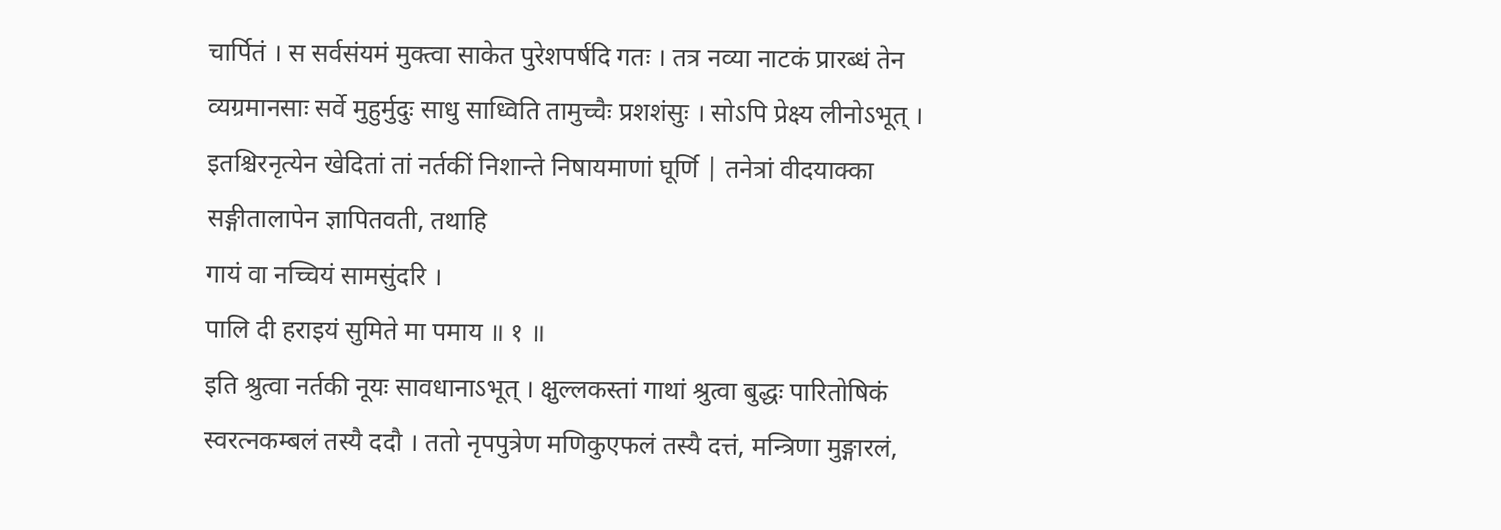चार्पितं । स सर्वसंयमं मुक्त्वा साकेत पुरेशपर्षदि गतः । तत्र नव्या नाटकं प्रारब्धं तेन व्यग्रमानसाः सर्वे मुहुर्मुदुः साधु साध्विति तामुच्चैः प्रशशंसुः । सोऽपि प्रेक्ष्य लीनोऽभूत् । इतश्चिरनृत्येन खेदितां तां नर्तकीं निशान्ते निषायमाणां घूर्णि | तनेत्रां वीदयाक्का सङ्गीतालापेन ज्ञापितवती, तथाहि
गायं वा नच्चियं सामसुंदरि ।
पालि दी हराइयं सुमिते मा पमाय ॥ १ ॥
इति श्रुत्वा नर्तकी नूयः सावधानाऽभूत् । क्षुल्लकस्तां गाथां श्रुत्वा बुद्धः पारितोषिकं स्वरत्नकम्बलं तस्यै ददौ । ततो नृपपुत्रेण मणिकुएफलं तस्यै दत्तं, मन्त्रिणा मुङ्गारलं,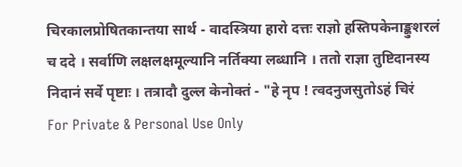चिरकालप्रोषितकान्तया सार्थ - वादस्त्रिया हारो दत्तः राज्ञो हस्तिपकेनाङ्कुशरलं च ददे । सर्वाणि लक्षलक्षमूल्यानि नर्तिक्या लब्धानि । ततो राज्ञा तुष्टिदानस्य निदानं सर्वे पृष्टाः । तत्रादौ दुल्ल केनोक्तं - "हे नृप ! त्वदनुजसुतोऽहं चिरं
For Private & Personal Use Only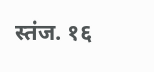स्तंज. १६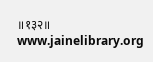॥१३२॥
www.jainelibrary.org